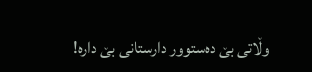وڵاتى بێ دەستوور دارستانى بێ داره‌!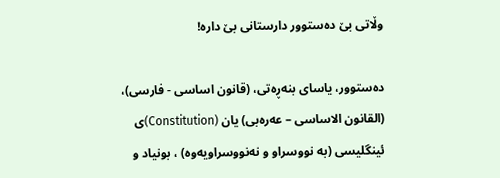وڵاتى بێ دەستوور دارستانى بێ داره‌!

دەستوور، ياساى بنه‌ڕه‌تى، (قانون اساسى - فارسى)، (القانون الاساسی – عه‌ره‌بى) يان (Constitution)ى ئينگليسى (به‌ نووسراو و نه‌نووسراويه‌وه) ، بونياد و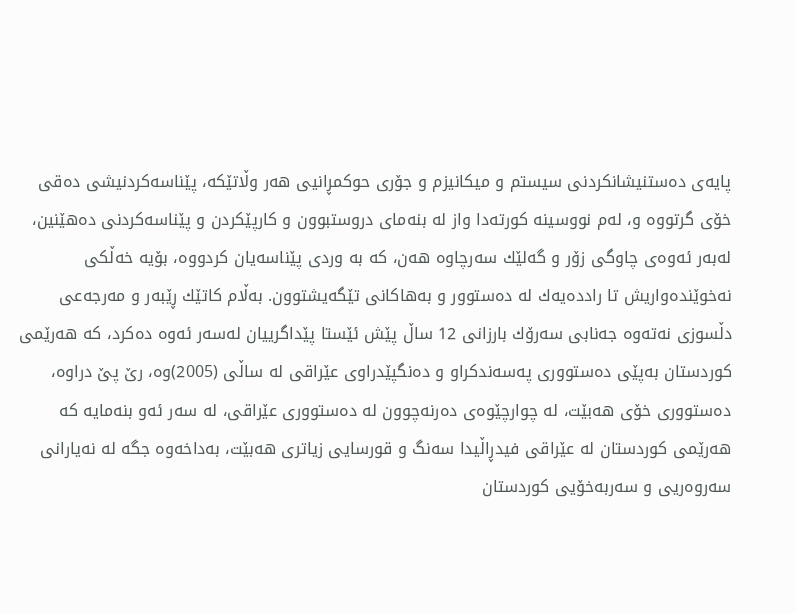پايه‌ى ده‌ستنيشانكردنى سيستم و ميكانيزم و جۆر‌ى حوكمڕانيى هه‌ر وڵاتێكه‌، پێناسه‌كردنيشى ده‌قى خۆى گرتووه‌ و، له‌م نووسينه‌ كورته‌دا واز له‌ بنه‌ماى دروستبوون و كارپێكردن و پێناسه‌كردنى ده‌هێنين، له‌به‌ر ئه‌وه‌ى‌ چاوگى زۆر و گه‌لێك سه‌رچاوه‌ هه‌ن، كه‌ به‌ وردى پێناسه‌يان كردووه‌، بۆيه‌ خه‌ڵكى نه‌خوێنده‌واريش تا رادده‌يه‌ك له‌ ده‌ستوور و به‌هاكانى تێگه‌يشتوون. به‌ڵام كاتێك ڕێبه‌ر و مه‌رجه‌عى دڵسوزى نه‌ته‌وه‌ جه‌نابى سه‌رۆك بارزانى 12 ساڵ پێش ئێستا پێداگرييان له‌سه‌ر ئه‌وه‌ ده‌كرد، كه‌ هه‌رێمى كوردستان به‌پێى ده‌ستوورى په‌سه‌ندكراو و ده‌نگپێدراوى عێراقى له‌ ساڵى (2005)وه‌، رێ پێ دراوه،‌ ده‌ستوورى خۆى هه‌بێت، له‌ چوارچێوه‌ى ده‌رنه‌چوون له‌ ده‌ستوورى عێراقى، له‌ سه‌ر ئه‌و بنه‌مايه‌ كه‌ هه‌رێمى كوردستان له‌ عێراقى فيدڕاڵيدا سه‌نگ و قورسايى زياترى هه‌بێت، به‌داخه‌وه‌ جگه‌ له‌ نه‌يارانى سه‌روه‌ريى و سه‌ربه‌خۆيى كوردستان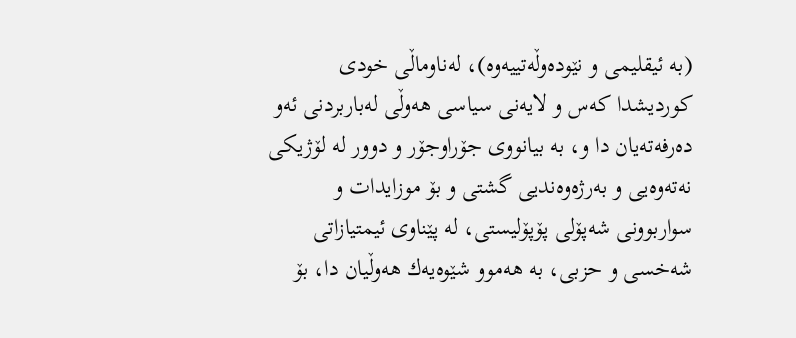(به‌ ئيقليمى و نێوده‌وڵه‌تييه‌وه‌)، له‌ناوماڵى خودى كورديشدا كه‌س و لايه‌نى سياسى هه‌وڵى له‌باربردنى ئه‌و ده‌رفه‌ته‌يان دا و، به‌ بيانووى جۆراوجۆر و دوور له‌ لۆژيكى نه‌ته‌وه‌يى و به‌رژه‌وه‌نديى گشتى و بۆ موزايدات و سواربوونى شه‌پۆلى پۆپۆليستى، له‌ پێناوى ئيمتيازاتى شه‌خسى و حزبى، به‌ هه‌موو شێوه‌يه‌ك هه‌وڵيان دا، بۆ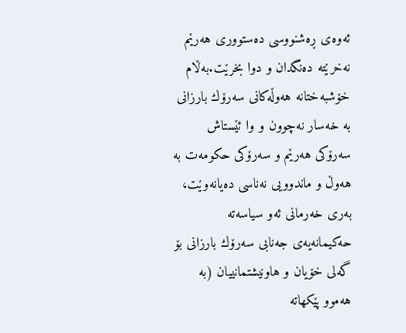ئه‌وه‌ى ڕه‌شنووسى ده‌ستوورى هه‌رێم نه‌خرێته‌ ده‌نگدان و دوا بخرێت.به‌ڵام خۆشبه‌ختانه‌ هه‌وڵه‌كانى سه‌رۆك بارزانى به‌ خه‌سار نه‌چوون و وا ئێستاش سه‌رۆكى هه‌رێم و سه‌رۆكى حكومه‌ت به‌ هه‌وڵ و ماندوويى نه‌ناسى ده‌يانه‌وێت، به‌رى خه‌رمانى ئه‌و سياسه‌ته‌ حه‌كيمانه‌يه‌ى جه‌نابى سه‌رۆك بارزانى بۆ گه‌لى خۆيان و هاونيشتمانييان (به‌ هه‌موو پێكهاته‌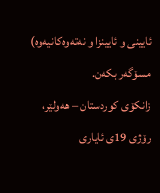ئايينى و ئايينزا و نه‌ته‌وه‌كانيه‌وه‌) مسۆگه‌ر بكه‌ن.
زانكۆی كوردستان – هەولێر، رۆژی 19ی ئایاری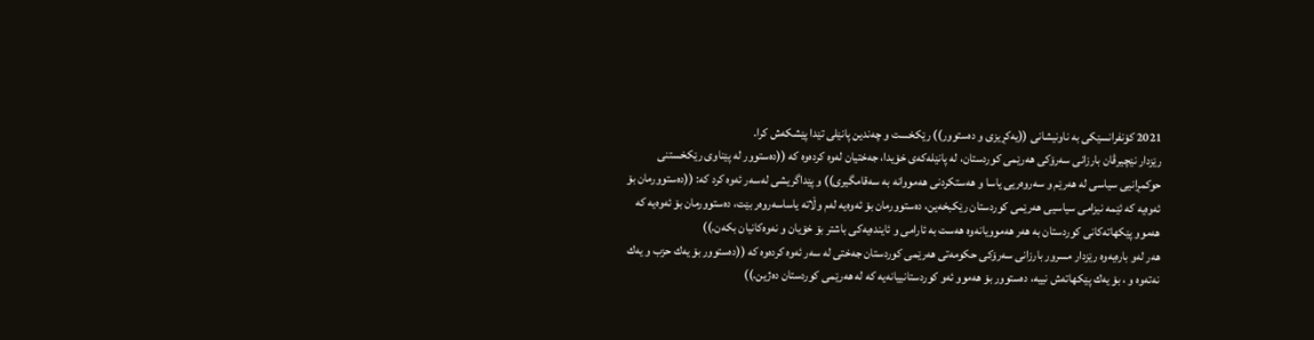2021 كۆنفرانسێكی بە ناونیشانی ((یەكڕیزی و دەستوور)) رێكخست و چه‌ندين پانێلى تێدا پێشكه‌ش كرا.
رێزدار نێچیرڤان بارزانی سه‌رۆكى هه‌رێمى كوردستان، له‌ پانێله‌كه‌ى خۆيدا، جه‌ختيان له‌وه‌ كرده‌وه‌ كه‌ ((دەستوور لە پێناوی رێكخستنی حوكمڕانیی سیاسی لە هەرێم و سەروەریی یاسا و هەستكردنی هەمووانه‌ بە سەقامگیری)) و پێداگريشى له‌سه‌ر ئه‌وه‌ كرد كه‌: ((دەستوورمان بۆ ئەوەیە كە ئێمە نیزامی سیاسیی هەرێمی كوردستان رێكبخەین، دەستوورمان بۆ ئەوەیە لەم وڵاتە یاساسەروەر بێت، دەستوورمان بۆ ئەوەیە كە هەموو پێكهاتەكانی كوردستان بە هەر هەموویانەوە هەست بە ئارامی و ئایندەیەكی باشتر بۆ خۆیان و نەوەكانیان بكەن.))
هه‌ر له‌و باره‌يه‌وه‌ رێزدار مسرور بارزانی سه‌رۆكى حكومه‌تى هه‌رێمى كوردستان جه‌ختى له‌ سه‌ر ئه‌وه‌ كرده‌وه‌ كه‌ ((دەستوور بۆ یەك حزب و یەك نەتەوە و ، بۆ یەك پێكهاتەش نییە، دەستوور بۆ هەموو ئەو كوردستانییانەیە كە لە هەرێمی كوردستان دەژین.))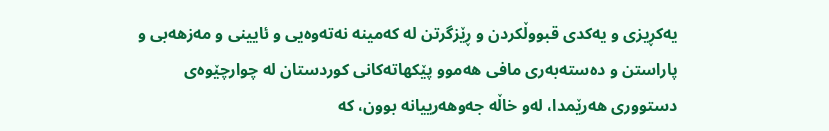يه‌كڕيزى و يه‌كدى قبووڵكردن و ڕێزگرتن له‌ كه‌مينه‌ نه‌ته‌وه‌يى و ئايينى و مه‌زهه‌بى و پاراستن و ده‌سته‌به‌رى مافى هه‌موو پێكهاته‌كانى كوردستان له‌ چوارچێوه‌ى دستوورى هه‌رێمدا، له‌و خاڵه‌ جه‌وهه‌رييانه‌ بوون، كه‌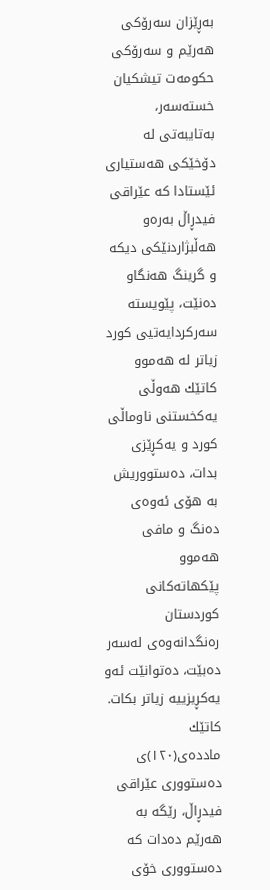به‌ڕێزان سه‌رۆكى هه‌رێم و سه‌رۆكى حكومه‌ت تيشكيان خسته‌سه‌ر، به‌تايبه‌تى له‌ دۆخێكى هه‌ستيارى ئێستادا كه‌ عێراقى فيدڕاڵ به‌ره‌و هه‌ڵبژاردنێكى ديكه‌ و گرينگ هه‌نگاو ده‌نێت، پێويسته‌ سه‌ركردايه‌تيى كورد زياتر له‌ هه‌موو كاتێك هه‌وڵى يه‌كخستنى ناوماڵى كورد و يه‌كڕێزى بدات، ده‌ستووريش به‌ هۆى ئه‌وه‌ى ده‌نگ و مافى هه‌موو پێكهاته‌كانى كوردستان ره‌نگدانه‌وه‌ى له‌سه‌ر ده‌بێت، ده‌توانێت ئه‌و يه‌كڕيزييه‌ زياتر بكات.
كاتێك ماددەی(١٢٠)ی دەستووری عێراقى فيدڕاڵ، رێگە بە هەرێم دەدات كە دەستووری خۆی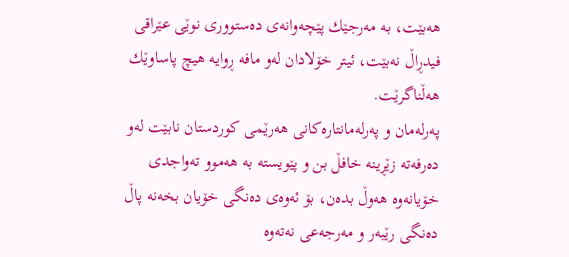هەبێت، بە مەرجێك پێچەوانەی دەستووری نوێى عێراقى فيدڕاڵ نەبێت، ئيتر خۆلادان له‌و مافه‌ ڕوايه‌ هيچ پاساوێك هه‌ڵناگرێت.
په‌رله‌مان و په‌رله‌مانتاره‌كانى هه‌رێمى كوردستان نابێت له‌و ده‌رفه‌ته‌ زێڕينه‌ خافڵ بن و پێويسته‌ به‌ هه‌موو ته‌واجدى خۆيانه‌وه‌ هه‌وڵ بده‌ن، بۆ ئه‌وه‌ى ده‌نگى خۆيان بخه‌نه‌ پاڵ ده‌نگى رێبه‌ر و مه‌رجه‌عى نه‌ته‌وه‌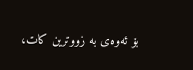بۆ ئه‌وه‌ى به‌ زووترين كات،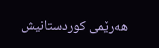هه‌رێمى كوردستانيش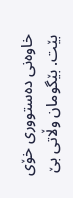خاوه‌نى ده‌ستوورى خۆى بێت. بێگومان وڵاتى بێ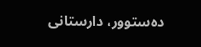ده‌ستوور، دارستانى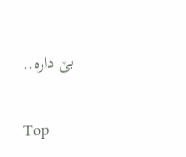بێ داره‌..

Top